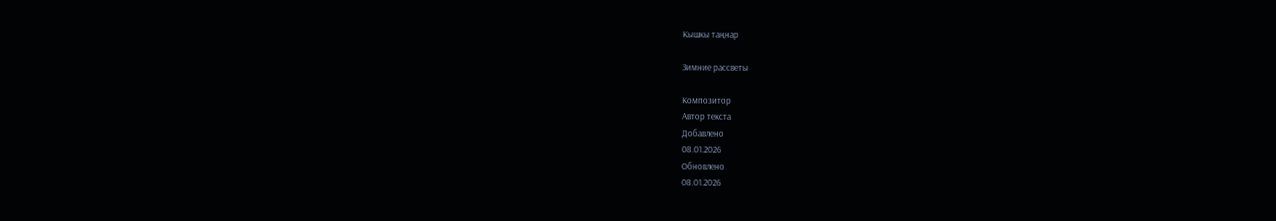Кышкы таңнар

Зимние рассветы

Композитор
Автор текста
Добавлено
08.01.2026
Обновлено
08.01.2026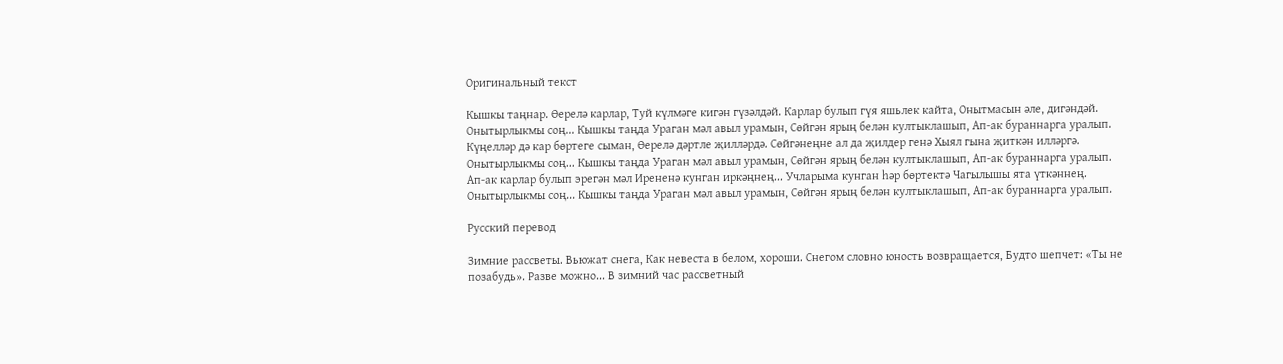Оригинальный текст

Кышкы таңнар. Өерелә карлар, Туй күлмәге кигән гүзәлдәй. Карлар булып гүя яшьлек кайта, Онытмасын әле, дигәндәй. Онытырлыкмы соң... Кышкы таңда Ураган мәл авыл урамын, Сөйгән ярың белән култыклашып, Ап-ак бураннарга уралып. Күңелләр дә кар бөртеге сыман, Өерелә дәртле җилләрдә. Сөйгәнеңне ал да җилдер генә Хыял гына җиткән илләргә. Онытырлыкмы соң... Кышкы таңда Ураган мәл авыл урамын, Сөйгән ярың белән култыклашып, Ап-ак бураннарга уралып. Ап-ак карлар булып эрегән мәл Ирененә кунган иркәңнең... Учларыма кунган һәр бөртектә Чагылышы ята үткәннең. Онытырлыкмы соң... Кышкы таңда Ураган мәл авыл урамын, Сөйгән ярың белән култыклашып, Ап-ак бураннарга уралып.

Русский перевод

Зимние рассветы. Вьюжат снега, Как невеста в белом, хороши. Снегом словно юность возвращается, Будто шепчет: «Ты не позабудь». Разве можно... В зимний час рассветный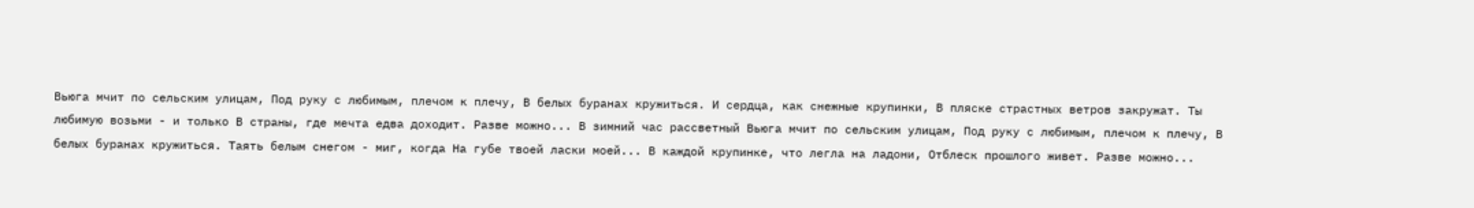Вьюга мчит по сельским улицам, Под руку с любимым, плечом к плечу, В белых буранах кружиться. И сердца, как снежные крупинки, В пляске страстных ветров закружат. Ты любимую возьми - и только В страны, где мечта едва доходит. Разве можно... В зимний час рассветный Вьюга мчит по сельским улицам, Под руку с любимым, плечом к плечу, В белых буранах кружиться. Таять белым снегом - миг, когда На губе твоей ласки моей... В каждой крупинке, что легла на ладони, Отблеск прошлого живет. Разве можно...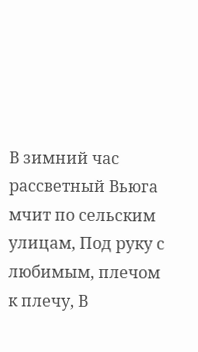В зимний час рассветный Вьюга мчит по сельским улицам, Под руку с любимым, плечом к плечу, В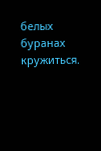белых буранах кружиться.